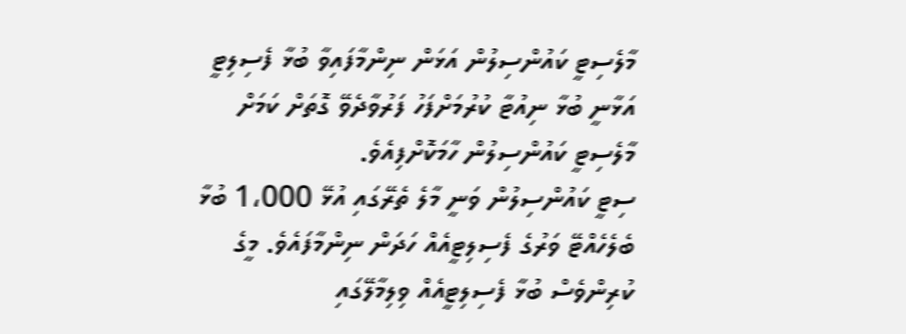މާލެސިޓީ ކައުންސިލުން އަޅަން ނިންމާފައިވާ ބުޅާ ފެސިލިޓީ އަޅާނީ ބުޅާ ނިއުޓާ ކުރުމަށްފަހު ފަރުވާދެވޭ ގޮތަށް ކަމަށް މާލެސިޓީ ކައުންސިލުން ހާމަކޮށްފިއެވެ.
ސިޓީ ކައުންސިލުން ވަނީ މާލެ ތެރޭގައި އުޅޭ 1،000 ބުޅާ ބެލެހެއްޓޭ ވަރުގެ ފެސިލިޓީއެއް ހަދަން ނިންމާފައެވެ. މީގެ ކުރިންވެސް ބުޅާ ފެސިލިޓީއެއް ވިލިމާލޭގައި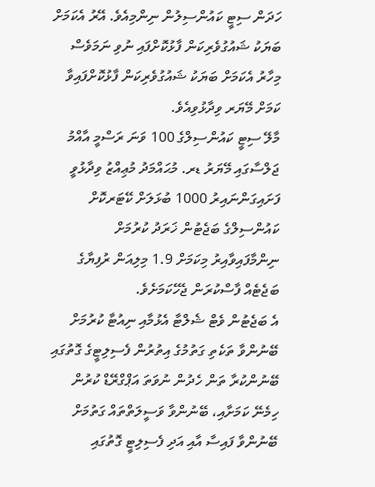ހަދަން ސިޓީ ކައުންސިލުން ނިންމިއެވެ. އޭރު އެކަމަށް ބަޔަކު ޝައުގުވެރިކަން ފާޅުކޮށްފައި ނުވި ނަމަވެސް މިހާރު އެކަމަށް ބަޔަކު ޝައުގުވެރިކަން ފާޅުކޮށްފައިވާ ކަމަށް މޭޔަރ ވިދާޅުވިއެވެ.
މާލޭ ސިޓީ ކައުންސިލްގެ 100 ވަނަ ރަސްމީ އާއްމު ޖަލްސާގައި މޭޔަރު ޑރ. މުޙައްމަދު މުޢިއްޒު ވިދާޅުވީ ފަށައިގަންނައިރު 1000 ބުޅަލަށް ކޭޓަރކޮށް ކައުންސިލްގެ ބަޖެޓުން ޚަރަދު ކުރުމަށް ނިންމާފައިވާއިރު މިކަމަށް 1.9 މިލިއަން ރުފިޔާގެ ބަޖެޓެއް ފާސްކުރަން ޖެހޭކަމަށެވެ.
އެ ބަޖެޓުން ވެޓް ޝެލްޓާ އެޅުމާއި ނިއުޓާ ކުރުމަށް ބޭނުންވާ ތަކެތި ގަތުމުގެ އިތުރުން ފެސިލިޓީގެ ގޮތުގައި ބޭނުންކުރާ ތަން ހެދުން ނުވަތަ އަޕްގްރޭޑް ކުރުން ހިމެނޭ ކަމަށާއި، ބޭނުންވާ ވަސީލަތްތައް ގަތުމަށް ބޭނުންވާ ފައިސާ އާއި އަދި ފެސިލިޓީ ގޮތުގައި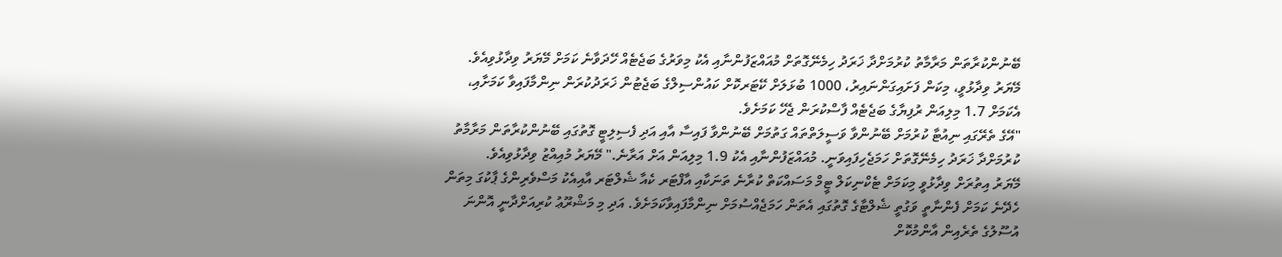ބޭނުންކުރާތަން މަރާމާތު ކުރުމަށްދާ ޚަރަދު ހިމެނޭގޮތަށް މުއައްޒަފުންނާއި އެކު މިވަރުގެ ބަޖެޓެއް ހޭދަވާނެ ކަމަށް މޭޔަރު ވިދާޅުވިއެވެ.
މޭޔަރު ވިދާޅުވީ، މިކަން ފަށައިގަންނައިރު، 1000 ބުޅަލަށް ކޭޓަރކޮށް ކައުންސިލްގެ ބަޖެޓުން ޚަރަދުކުރަން ނިންމާފައިވާ ކަމަށާއި، އެކަމަށް 1.7 މިލިއަން ރުފިޔާގެ ބަޖެޓެއް ފާސްކުރަން ޖެހޭ ކަމަށެވެ.
"އޭގެ ތެރޭގައި ނިއުޓާ ކުރުމަށް ބޭނުންވާ ވަސީލަތްތައް ގަތުމަށް ބޭނުންވާ ފައިސާ އާއި އަދި ފެސިލިޓީ ގޮތުގައި ބޭނުންކުރާތަން މަރާމާތު ކުރުމަށްދާ ޚަރަދު ހިމެނޭގޮތަށް ހަމަޖެހިފައިވަނީ. މުއައްޒަފުންނާއި އެކު 1.9 މިލިއަން އަށް އަރާނެ." މޭޔަރު މުއިއްޒު ވިދާޅުވިއެވެ.
މޭޔަރު އިތުރަށް ވިދާޅުވީ މިކަމަށް ޓެކްނިކަލް ޓީމް މަސައްކަތް ކުރާނެ ތަނަކާއި އާފްޓަރ ކެއާ ޝެލްޓަރ އާއިއެކު މަސްވެރިންގެ ޕާކުގަ މިތަން ހެދޭނެ ކަމަށް ފެންނާތީ ވަގުތީ ޝެލްޓާގެ ގޮތުގައި އެތަން ހަމަޖެއްސުމަށް ނިންމާފައިވާކަމަށެވެ. އަދި މި މަޝްރޫޢު ކުރިއަށްދާނީ އޮންނަ އުސޫލުގެ ތެރެއިން އާންމުކޮށް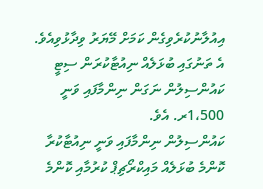އިއުލާނުކުރެވިގެން ކަމަށް މޭޔަރު ވިދާޅުވިއެވެ.
އެ ތަނުގައި ބުޅަލެއް ނިއުޓާކުރަން ސިޓީ ކައުންސިލުން ނަގަން ނިންމާފައި ވަނީ 1،500ރ. އެވެ.
ކައުންސިލުން ނިންމާފައި ވަނީ ނިއުޓާކުރާ ކޮންމެ ބުޅަލެއް މައިކްރޯޗިޕް ކުރުމާއި ކޮންމެ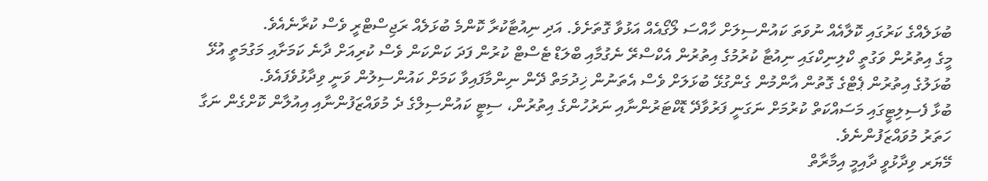ބުޅަލެއްގެ ކަރުގައި ކޮލާއެއް ނުވަތަ ކައުންސިލަށް ހާއްސަ ލޯގޯއެއް އަޅުވާ ގޮތަށެވެ. އަދި ނިއުޓާކުރާ ކޮންމެ ބުޅަލެއް ރަޖިސްޓްރީ ވެސް ކުރާނެއެވެ.
މީގެ އިތުރުން ވަގުތީ ކްލިނިކްގައި ނިއުޓާ ކުރުމުގެ އިތުރުން އެކްސްރޭ ނެގުމާއި ބްލަޑް ޓެސްޓް ކުރުން ފަދަ ކަންކަން ވެސް ކުރިއަށް ދާނެ ކަމަށާއި މަގުމަތީ އުޅޭ ބުޅަލުގެ އިތުރުން ޕެޓްގެ ގޮތުން އާންމުން ގެންގުޅޭ ބުޅަލަށް ވެސް އެތަނުން ޚިދުމަތް ދޭން ނިންމާފައިވާ ކަމަށް ކައުންސިލުން ވަނީ ވިދާޅުވެފައެވެ.
ބުޅާ ފެސިލިޓީގައި މަސައްކަތް ކުރުމަށް ނަގަނީ ފަރުވާދޭ ޑޮކްޓަރުންނާއި ނަރުހުންގެ އިތުރުން، ސިޓީ ކައުންސިލްގެ ދެ މުވައްޒަފުންނާއި އިއުލާން ކޮށްގެން ނަގާ ހަތަރު މުވައްޒަފުންނެވެ.
މޭޔަރ ވިދާޅުވީ ދާއިމީ އިމާރާތް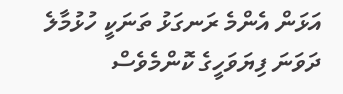އަޅަން އެންމެ ރަނގަޅު ތަނަކީ ހުޅުމާލެ ދަވަނަ ފިޔަވަހީގެ ކޮންމެވެސް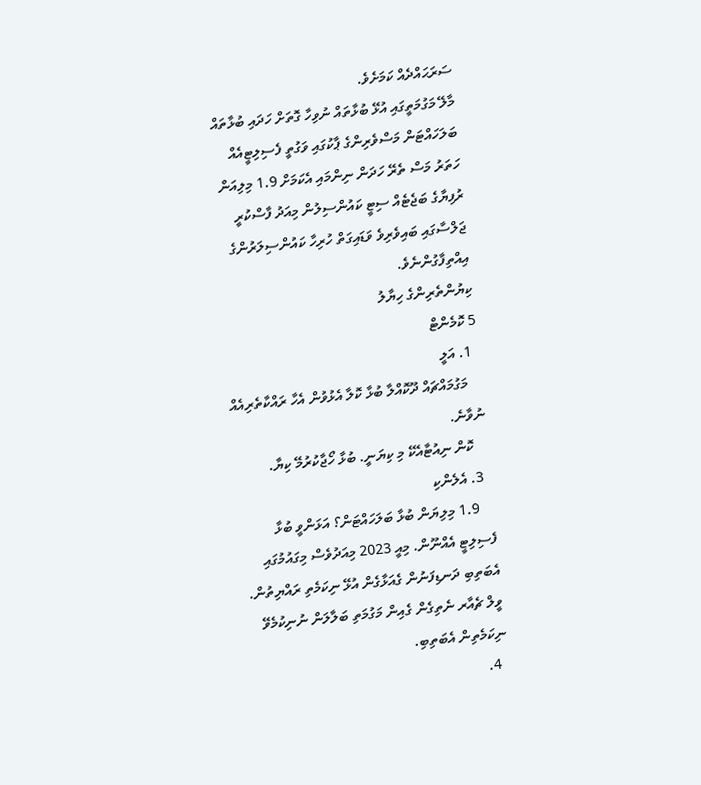ސަރަޙައްދެއް ކަމަށެވެ.
މާލޭ މަގުމަތީގައި އުޅޭ ބުޅާތައް ނުވިހާ ގޮތަށް ހަދައި ބުޅާތައް ބަލަހައްޓަން މަސްވެރިންގެ ޕާކުގައި ވަގުތީ ފެސިލިޓީއެއް ހަތަރު މަސް ތެރޭ ހަދަން ނިންމައި އެކަމަށް 1.9 މިލިއަން ރުފިޔާގެ ބަޖެޓެއް ސިޓީ ކައުންސިލުން މިއަދު ފާސްކުރީ ޖަލްސާގައި ބައިވެރިވެ ވަޑައިގަތް ހުރިހާ ކައުންސިލަރުންގެ އިއްތިފާގުންނެވެ.
ކިޔުންތެރިންގެ ހިޔާލު
5 ކޮމެންޓް
  1. އަލީ
    މަގުމައްޗައް ދޫކޮއްލާ ބުޅާ ކޮލާ އެޅުވުން އެހާ ރައްކާތެރިއެއް ނުވާނެ.
    ކޮން ނިއުޓާއެކޭ މި ކިޔަނީ. ބުޅާ ހޯޖާކުރުމޭ ކިޔާ.
  3. އެލެންކި
    1.9 މިލިޔަން ބުޅާ ބަލަހައްޓަން؟ އަޅަންވީ ބުޅާ ފެސިލިޓީ އެއްނޫން. މިއީ 2023 މިއަދުވެސް މިގައުމުގައި އެބަތިބި ދަނޑިފަނުން ގެއަޅާގެން އުޅޭ ނިކަމެތި ރައްޔިތުން. ވީލް ޗެއާރ ނެތިގެން ގެއިން މަގުމަތި ބަލާލަން ނުނިކުމެވޭ ނިކަމެތިން އެބަތިބި.
  4.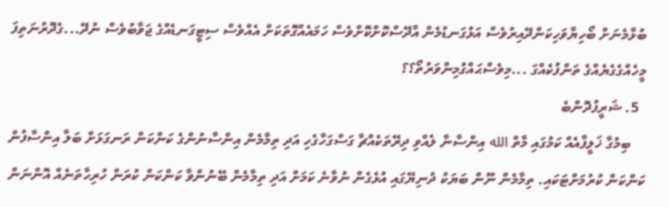ބުޅާމެނަށް ބޯހިޔާވަހިކަންދޭއިރުވެސް އަޅުގަނޑުމެން އާދޭސްކޮށްކޮށްވެސް ހަމައެއްގޮތަކަށް އެއްވެސް ސިޓީގަނޑެއްގެ ޖަވާބުވެސް ނުދޭ...ގެދޮރުނަތިފަ މީހެއްގެގެޔެއްގެ ތަންފުކެއްގަ ...މިވެސްޙައްގުމިންވަރުތޯ؟؟
  5. ޝަރީފުދޮންބެ
    ބިމުގާ ޚަލީފާއެއް ކަމުގައި މާތް الله އިންސާނާ ލެއްވި ދިރޭތަކެއްޗާ ގަސްގަހާގެހި އަދި ތިމާމެން އިންސާނުންގެ ކަންކަން ރަނގަޅަށް ބަލާ އިންސާފުން ކަންކަން ކުރުމަށްޓަކައި. ތިމާމެން ނޫން ބަޔަކު ދުނިޔޭގައި އުޅެގެން ނުވާނެ ކަމަށް އަދި ތިމާމެން ބޭނުންވާ ކަންކަން ކުރަން ހުރިހާތަނެއް އޮންނަން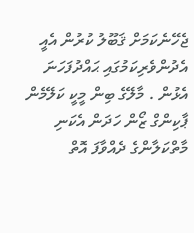ޖެހޭނެކަމަށް ޤަބޫލު ކުރުން އެއީ އެދުންވެރިކަމުގައި ޙައްދުފަހަނަ އެޅުން . މާލޭގެ ބިން މީކީ ކަލޭމެން ޕާކިންގް ޒޯން ހަދަން އެކަނި މާތްކަލާންގެ ދެއްވާފަ އޮތް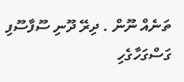ތަނެއް ނޫން . ދިރޭ ދޫނި ސޫފާސޫފި ގަސްގަހާގެހި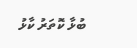ބުޅާ ކޮތަރު ކާޅު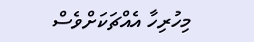މިހުރިހާ އެއްޗަކަށްވެސް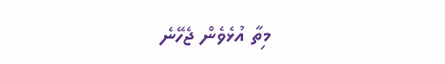މިތާ އުޅެވެން ޖެހޭނެ